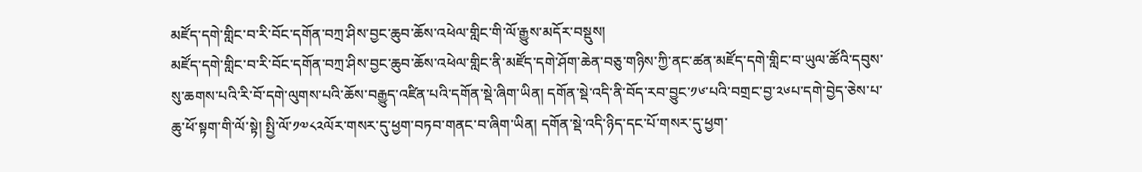མཛོད་དགེ་གླིང་བ་རི་བོང་དགོན་བཀྲ་ཤིས་བྱང་ཆུབ་ཆོས་འཕེལ་གླིང་གི་ལོ་རྒྱུས་མདོར་བསྡུས།
མཛོད་དགེ་གླིང་བ་རི་བོང་དགོན་བཀྲ་ཤིས་བྱང་ཆུབ་ཆོས་འཕེལ་གླིང་ནི་མཛོད་དགེ་ཤོག་ཆེན་བཅུ་གཉིས་ཀྱི་ནང་ཚན་མཛོད་དགེ་གླིང་བ་ཡུལ་ཚོའི་དབུས་སུ་ཆགས་པའི་རི་བོ་དགེ་ལུགས་པའི་ཆོས་བརྒྱུད་འཛིན་པའི་དགོན་སྡེ་ཞིག་ཡིན། དགོན་སྡེ་འདི་ནི་བོད་རབ་བྱུང་༡༦་པའི་བགྲང་བྱ་༢༦པ་དགེ་བྱེད་ཅེས་པ་ཆུ་ཕོ་སྟག་གི་ལོ་སྟེ། སྤྱི་ལོ་༡༧༨༢ལོར་གསར་དུ་ཕྱག་བཏབ་གནང་བ་ཞིག་ཡིན། དགོན་སྡེ་འདི་ཉིད་དང་པོ་གསར་དུ་ཕྱག་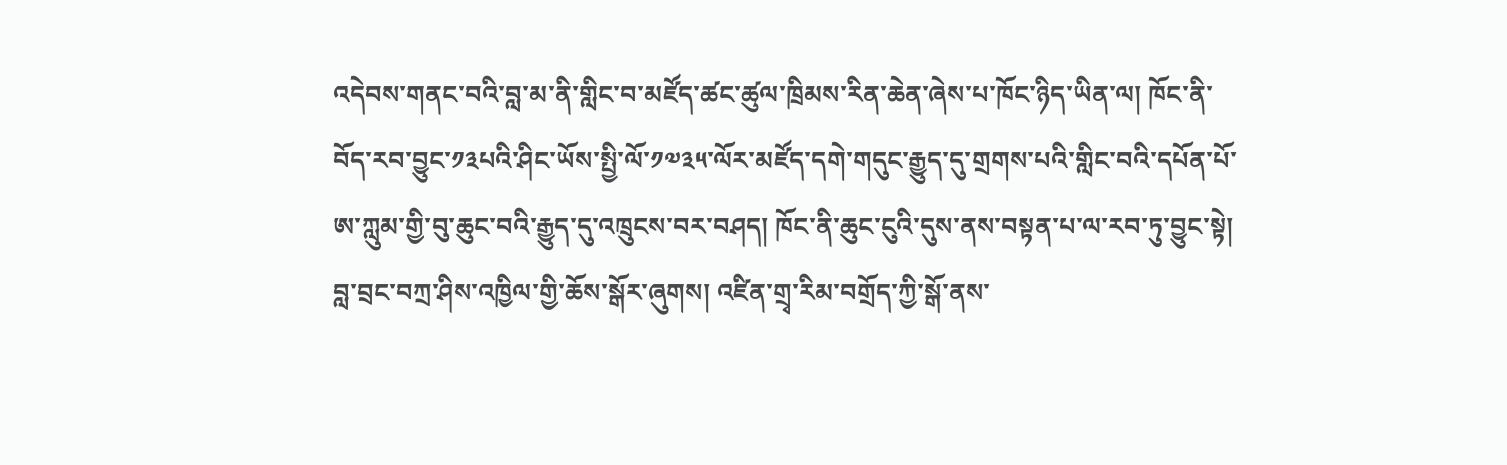འདེབས་གནང་བའི་བླ་མ་ནི་གླིང་བ་མཛོད་ཚང་ཚུལ་ཁྲིམས་རིན་ཆེན་ཞེས་པ་ཁོང་ཉིད་ཡིན་ལ། ཁོང་ནི་བོད་རབ་བྱུང་༡༣པའི་ཤིང་ཡོས་སྤྱི་ལོ་༡༧༣༥་ལོར་མཛོད་དགེ་གདུང་རྒྱུད་དུ་གྲགས་པའི་གླིང་བའི་དཔོན་པོ་ཨ་ཀླུམ་གྱི་བུ་ཆུང་བའི་རྒྱུད་དུ་འཁྲུངས་བར་བཤད། ཁོང་ནི་ཆུང་ངུའི་དུས་ནས་བསྟན་པ་ལ་རབ་ཏུ་བྱུང་སྟེ། བླ་བྲང་བཀྲ་ཤིས་འཁྱིལ་གྱི་ཆོས་སྒོར་ཞུགས། འཛིན་གྲྭ་རིམ་བགྲོད་ཀྱི་སྒོ་ནས་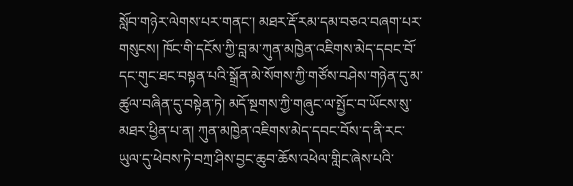སློབ་གཉེར་ལེགས་པར་གནང་། མཐར་རྡོ་རམ་དམ་བཅའ་བཞག་པར་གསུངས། ཁོང་གི་དངོས་ཀྱི་བླ་མ་ཀུན་མཁྱེན་འཇིགས་མེད་དབང་བོ་དང་གུང་ཐང་བསྟན་པའི་སྒྲོན་མེ་སོགས་ཀྱི་གཙོས་བཤེས་གཉེན་དུ་མ་ཚུལ་བཞིན་དུ་བསྟེན་ཏེ། མདོ་སྔགས་ཀྱི་གཞུང་ལ་སྤྱོང་བ་ཡོངས་སུ་མཐར་ཕྱིན་པ་ན། ཀུན་མཁྱེན་འཇིགས་མེད་དབང་བོས་ད་ནི་རང་ཡུལ་དུ་ཕེབས་ཏེ་བཀྲ་ཤིས་བྱང་ཆུབ་ཆོས་འཕེལ་གླིང་ཞེས་པའི་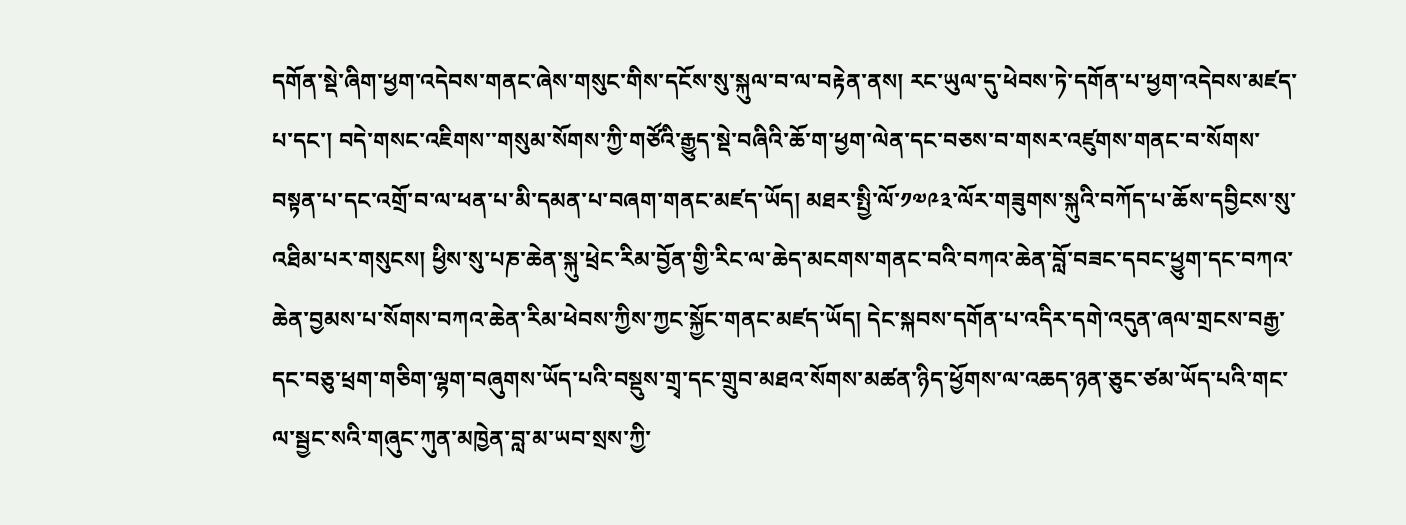དགོན་སྡེ་ཞིག་ཕྱག་འདེབས་གནང་ཞེས་གསུང་གིས་དངོས་སུ་སྐུལ་བ་ལ་བརྟེན་ནས། རང་ཡུལ་དུ་ཕེབས་ཏེ་དགོན་པ་ཕྱག་འདེབས་མཛད་པ་དང་། བདེ་གསང་འཇིགས་་གསུམ་སོགས་ཀྱི་གཙོའི་རྒྱུད་སྡེ་བཞིའི་ཆོ་ག་ཕྱག་ལེན་དང་བཅས་བ་གསར་འཛུགས་གནང་བ་སོགས་བསྟན་པ་དང་འགྲོ་བ་ལ་ཕན་པ་མི་དམན་པ་བཞག་གནང་མཛད་ཡོད། མཐར་སྤྱི་ལོ་༡༧༩༣་ལོར་གཟུགས་སྐུའི་བཀོད་པ་ཆོས་དབྱིངས་སུ་འཐིམ་པར་གསུངས། ཕྱིས་སུ་པཎ་ཆེན་སྐུ་ཕྲེང་རིམ་བྱོན་གྱི་རིང་ལ་ཆེད་མངགས་གནང་བའི་བཀའ་ཆེན་བློ་བཟང་དབང་ཕྱུག་དང་བཀའ་ཆེན་བྱམས་པ་སོགས་བཀའ་ཆེན་རིམ་ཕེབས་ཀྱིས་ཀྱང་སྐྱོང་གནང་མཛད་ཡོད། དེང་སྐབས་དགོན་པ་འདིར་དགེ་འདུན་ཞལ་གྲངས་བརྒྱ་དང་བཅུ་ཕྲག་གཅིག་ལྷག་བཞུགས་ཡོད་པའི་བསྡུས་གྲྭ་དང་གྲུབ་མཐའ་སོགས་མཚན་ཉིད་ཕྱོགས་ལ་འཆད་ཉན་ཅུང་ཙམ་ཡོད་པའི་གང་ལ་སྦྱང་སའི་གཞུང་ཀུན་མཁྱེན་བླ་མ་ཡབ་སྲས་ཀྱི་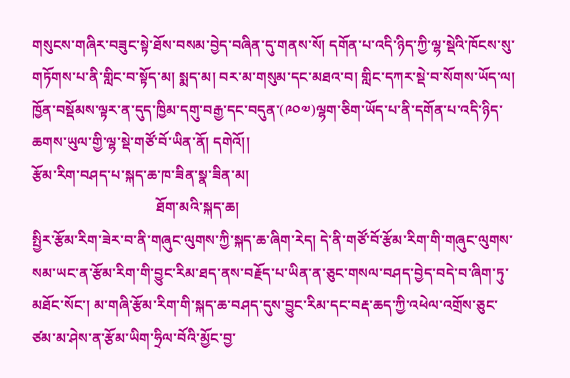གསུངས་གཞིར་བཟུང་སྟེ་ཐོས་བསམ་བྱེད་བཞིན་དུ་གནས་སོ། དགོན་པ་འདི་ཉིད་ཀྱི་ལྷ་སྡེའི་ཁོངས་སུ་གཏོགས་པ་ནི་གླིང་བ་སྟོད་མ། སྨད་མ། བར་མ་གསུམ་དང་མཐའ་བ། གླིང་དཀར་སྡེ་བ་སོགས་ཡོད་ལ། ཁྱོན་བསྡོམས་ལྟར་ན་དུད་ཁྱིམ་དགུ་བརྒྱ་དང་བདུན་(༩༠༧)ལྷག་ཅིག་ཡོད་པ་ནི་དགོན་པ་འདི་ཉིད་ཆགས་ཡུལ་གྱི་ལྷ་སྡེ་གཙོ་བོ་ཡིན་ནོ། དགེའོ།།
རྩོམ་རིག་བཤད་པ་སྐད་ཆ་ཁ་ཟིན་སྣ་ཟིན་མ།
                                  ཐོག་མའི་སྐད་ཆ།
སྤྱིར་རྩོམ་རིག་ཟེར་བ་ནི་གཞུང་ལུགས་ཀྱི་སྐད་ཆ་ཞིག་རེད། དེ་ནི་གཙོ་བོ་རྩོམ་རིག་གི་གཞུང་ལུགས་སམ་ཡང་ན་རྩོམ་རིག་གི་བྱུང་རིམ་ཐད་ནས་བརྗོད་པ་ཡིན་ན་ཅུང་གསལ་བཤད་བྱེད་བདེ་བ་ཞིག་ཏུ་མཐོང་སོང་། མ་གཞི་རྩོམ་རིག་གི་སྐད་ཆ་བཤད་དུས་བྱུང་རིམ་དང་བརྡ་ཆད་ཀྱི་འཕེལ་འགྲོས་ཅུང་ཙམ་མ་ཤེས་ན་རྩོམ་ཡིག་ཧྲིལ་བོའི་མྱོང་བྱ་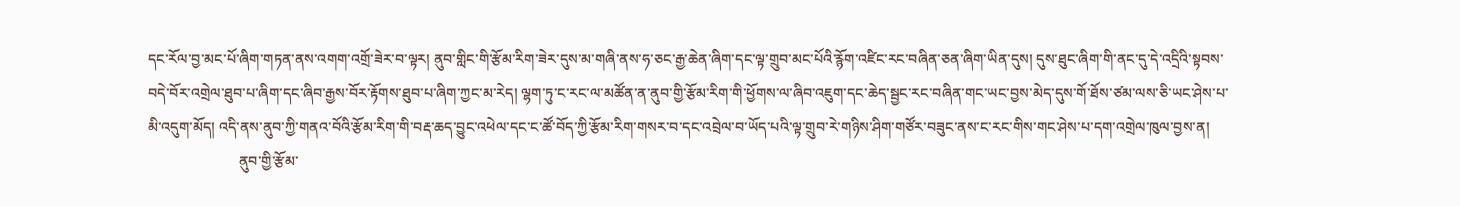དང་རོལ་བྱ་མང་པོ་ཞིག་གཏན་ནས་འགག་འགྲོ་ཟེར་བ་ལྟར། ནུབ་གླིང་གི་རྩོམ་རིག་ཟེར་དུས་མ་གཞི་ནས་ཧ་ཅང་རྒྱ་ཆེན་ཞིག་དང་ལྟ་གྲུབ་མང་པོའི་རྙོག་འཛིང་རང་བཞིན་ཅན་ཞིག་ཡིན་དུས། དུས་ཐུང་ཞིག་གི་ནང་དུ་དེ་འདྲིའི་སྟབས་བདེ་བོར་འགྲེལ་ཐུབ་པ་ཞིག་དང་ཞིབ་རྒྱས་བོར་རྟོགས་ཐུབ་པ་ཞིག་ཀྱང་མ་རེད། ལྷག་ཏུ་ང་རང་ལ་མཚོན་ན་ནུབ་གྱི་རྩོམ་རིག་གི་ཕྱོགས་ལ་ཞིབ་འཇུག་དང་ཆེད་སྦྱང་རང་བཞིན་གང་ཡང་བྱས་མེད་དུས་གོ་ཐོས་ཙམ་ལས་ཅི་ཡང་ཤེས་པ་མི་འདུག་མོད། འདི་ནས་ནུབ་ཀྱི་གནའ་བོའི་རྩོམ་རིག་གི་བརྡ་ཆད་བྱུང་འཕེལ་དང་ང་ཚོ་བོད་ཀྱི་རྩོམ་རིག་གསར་བ་དང་འབྲེལ་བ་ཡོད་པའི་ལྟ་གྲུབ་རེ་གཉིས་ཤིག་གཙོར་བཟུང་ནས་ང་རང་གིས་གང་ཤེས་པ་དག་འགྲེལ་ཁུལ་བྱས་ན།
                         ནུབ་གྱི་རྩོམ་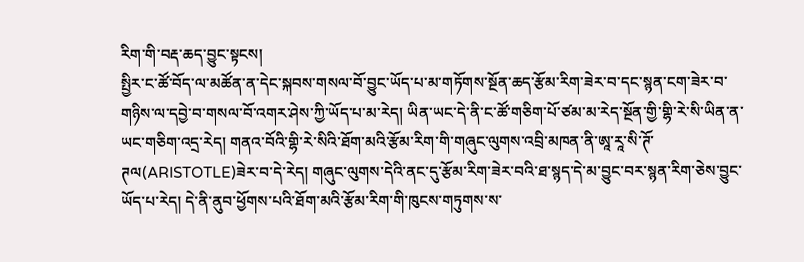རིག་གི་བརྡ་ཆད་བྱུང་སྟངས།
སྤྱིར་ང་ཚོ་བོད་ལ་མཚོན་ན་དེང་སྐབས་གསལ་བོ་བྱུང་ཡོད་པ་མ་གཏོགས་སྔོན་ཆད་རྩོམ་རིག་ཟེར་བ་དང་སྙན་ངག་ཟེར་བ་གཉིས་ལ་དབྱེ་བ་གསལ་བོ་འགར་ཤེས་ཀྱི་ཡོད་པ་མ་རེད། ཡིན་ཡང་དེ་ནི་ང་ཚོ་གཅིག་པོ་ཙམ་མ་རེད་སྔོན་གྱི་གྷི་རེ་སི་ཡིན་ན་ཡང་གཅིག་འདྲ་རེད། གནའ་བོའི་གྷི་རེ་སིའི་ཐོག་མའི་རྩོམ་རིག་གི་གཞུང་ལུགས་འབྲི་མཁན་ནི་ཨཱ་རཱ་སི་ཊོ་ཊལ(ARISTOTLE)ཟེར་བ་དེ་རེད། གཞུང་ལུགས་དེའི་ནང་དུ་རྩོམ་རིག་ཟེར་བའི་ཐ་སྙད་དེ་མ་བྱུང་བར་སྙན་རིག་ཅེས་བྱུང་ཡོད་པ་རེད། དེ་ནི་ནུབ་ཕྱོགས་པའི་ཐོག་མའི་རྩོམ་རིག་གི་ཁུངས་གཏུགས་ས་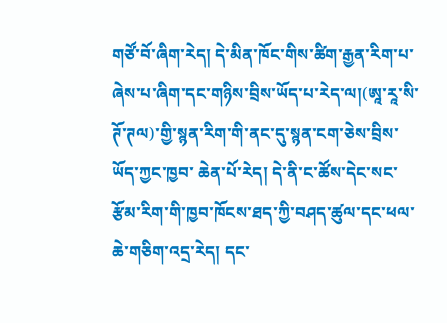གཙོ་བོ་ཞིག་རེད། དེ་མིན་ཁོང་གིས་ཚིག་རྒྱན་རིག་པ་ཞེས་པ་ཞིག་དང་གཉིས་བྲིས་ཡོད་པ་རེད་ལ།(ཨཱ་རཱ་སི་ཊོ་ཊལ)་གྱི་སྙན་རིག་གི་ནང་དུ་སྙན་ངག་ཅེས་བྲིས་ཡོད་ཀྱང་ཁྱབ་ ཆེན་པོ་རེད། དེ་ནི་ང་ཚོས་དེང་སང་རྩོམ་རིག་གི་ཁྱབ་ཁོངས་ཐད་ཀྱི་བཤད་ཚུལ་དང་ཕལ་ཆེ་གཅིག་འདྲ་རེད། དང་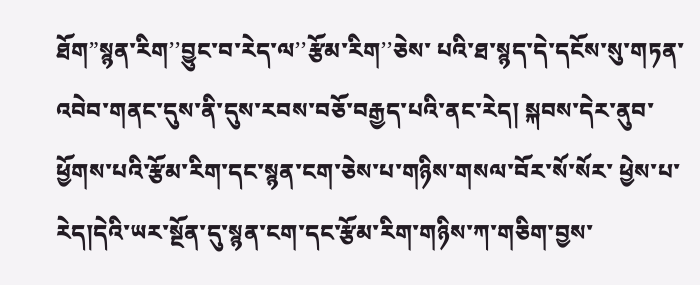ཐོག”སྙན་རིག’’བྱུང་བ་རེད་ལ’’རྩོམ་རིག’’ཅེས་ པའི་ཐ་སྙད་དེ་དངོས་སུ་གཏན་འབེབ་གནང་དུས་ནི་དུས་རབས་བཅོ་བརྒྱད་པའི་ནང་རེད། སྐབས་དེར་ནུབ་ཕྱོགས་པའི་རྩོམ་རིག་དང་སྙན་ངག་ཅེས་པ་གཉིས་གསལ་བོར་སོ་སོར་ ཕྱེས་པ་རེད།དེའི་ཡར་སྔོན་དུ་སྙན་ངག་དང་རྩོམ་རིག་གཉིས་ཀ་གཅིག་བྱས་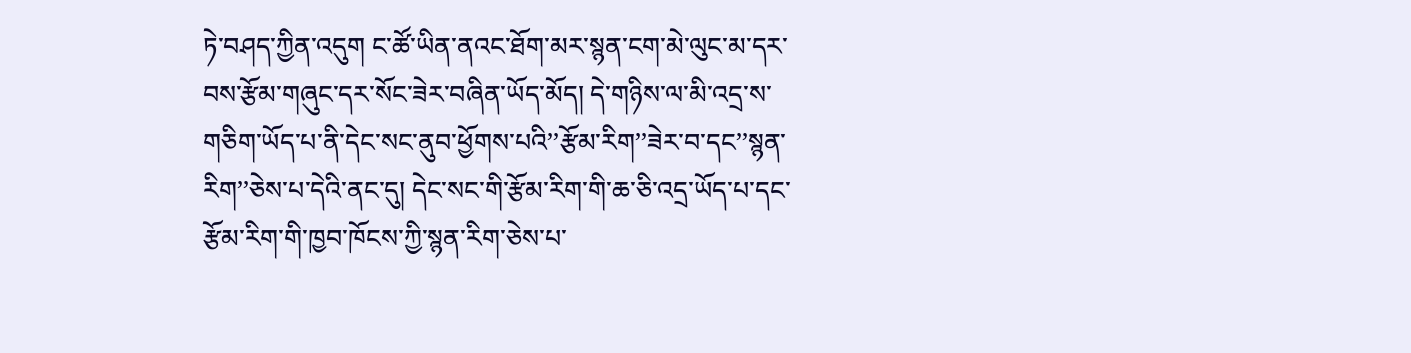ཏེ་བཤད་ཀྱིན་འདུག ང་ཚོ་ཡིན་ནའང་ཐོག་མར་སྙན་ངག་མེ་ལུང་མ་དར་བས་རྩོམ་གཞུང་དར་སོང་ཟེར་བཞིན་ཡོད་མོད། དེ་གཉིས་ལ་མི་འདྲ་ས་གཅིག་ཡོད་པ་ནི་དེང་སང་ནུབ་ཕྱོགས་པའི’’རྩོམ་རིག’’ཟེར་བ་དང’’སྙན་རིག’’ཅེས་པ་དེའི་ནང་དུ། དེང་སང་གི་རྩོམ་རིག་གི་ཆ་ཅི་འདྲ་ཡོད་པ་དང་རྩོམ་རིག་གི་ཁྱབ་ཁོངས་ཀྱི་སྙན་རིག་ཅེས་པ་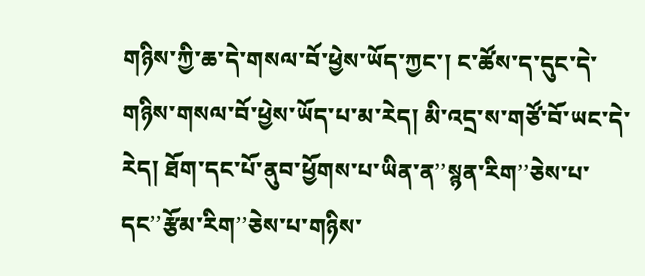གཉིས་ཀྱི་ཆ་དེ་གསལ་བོ་ཕྱེས་ཡོད་ཀྱང་། ང་ཚོས་ད་དུང་དེ་གཉིས་གསལ་བོ་ཕྱེས་ཡོད་པ་མ་རེད། མི་འདྲ་ས་གཙོ་བོ་ཡང་དེ་རེད། ཐོག་དང་པོ་ནུབ་ཕྱོགས་པ་ཡིན་ན’’སྙན་རིག’’ཅེས་པ་དང’’རྩོམ་རིག’’ཅེས་པ་གཉིས་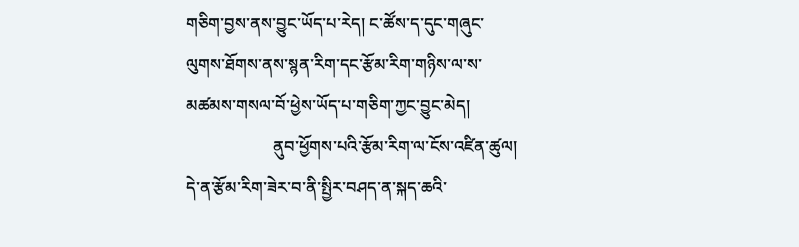གཅིག་བྱས་ནས་བྱུང་ཡོད་པ་རེད། ང་ཚོས་ད་དུང་གཞུང་ལུགས་ཐོགས་ནས་སྙན་རིག་དང་རྩོམ་རིག་གཉིས་ལ་ས་མཚམས་གསལ་བོ་ཕྱེས་ཡོད་པ་གཅིག་ཀྱང་བྱུང་མེད།
                     ནུབ་ཕྱོགས་པའི་རྩོམ་རིག་ལ་ངོས་འཛིན་ཚུལ།
དེ་ན་རྩོམ་རིག་ཟེར་བ་ནི་སྤྱིར་བཤད་ན་སྐད་ཆའི་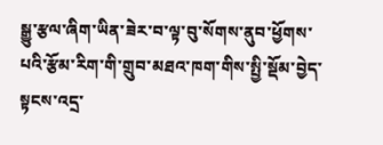སྒྱུ་རྩལ་ཞིག་ཡིན་ཟེར་བ་ལྟ་བུ་སོགས་ནུབ་ཕྱོགས་པའི་རྩོམ་རིག་གི་གྲུབ་མཐའ་ཁག་གིས་སྤྱི་སྡོམ་བྱེད་སྟངས་འདྲ་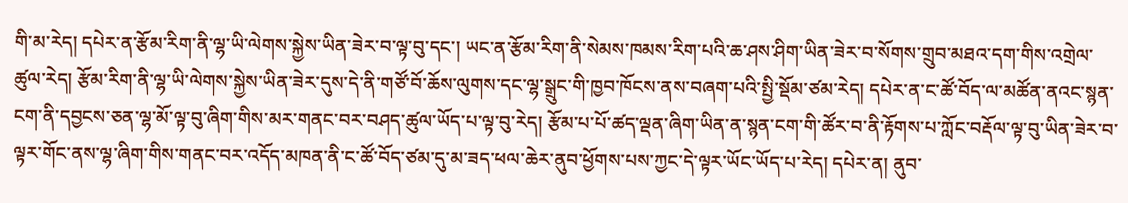གི་མ་རེད། དཔེར་ན་རྩོམ་རིག་ནི་ལྷ་ཡི་ལེགས་སྐྱེས་ཡིན་ཟེར་བ་ལྟ་བུ་དང་། ཡང་ན་རྩོམ་རིག་ནི་སེམས་ཁམས་རིག་པའི་ཆ་ཤས་ཤིག་ཡིན་ཟེར་བ་སོགས་གྲུབ་མཐའ་དག་གིས་འགྲེལ་ཚུལ་རེད། རྩོམ་རིག་ནི་ལྷ་ཡི་ལེགས་སྐྱེས་ཡིན་ཟེར་དུས་དེ་ནི་གཙོ་བོ་ཆོས་ལུགས་དང་ལྷ་སྒྲུང་གི་ཁྱབ་ཁོངས་ནས་བཞག་པའི་སྤྱི་སྡོམ་ཙམ་རེད། དཔེར་ན་ང་ཚོ་བོད་ལ་མཚོན་ནའང་སྙན་ངག་ནི་དབྱངས་ཅན་ལྷ་མོ་ལྟ་བུ་ཞིག་གིས་མར་གནང་བར་བཤད་ཚུལ་ཡོད་པ་ལྟ་བུ་རེད། རྩོམ་པ་པོ་ཚད་ལྡན་ཞིག་ཡིན་ན་སྙན་ངག་གི་ཚོར་བ་ནི་རྟོགས་པ་ཀློང་བརྡོལ་ལྟ་བུ་ཡིན་ཟེར་བ་ལྟར་གོང་ནས་ལྷ་ཞིག་གིས་གནང་བར་འདོད་མཁན་ནི་ང་ཚོ་བོད་ཙམ་དུ་མ་ཟད་ཕལ་ཆེར་ནུབ་ཕྱོགས་པས་ཀྱང་དེ་ལྟར་ཡོང་ཡོད་པ་རེད། དཔེར་ན། ནུབ་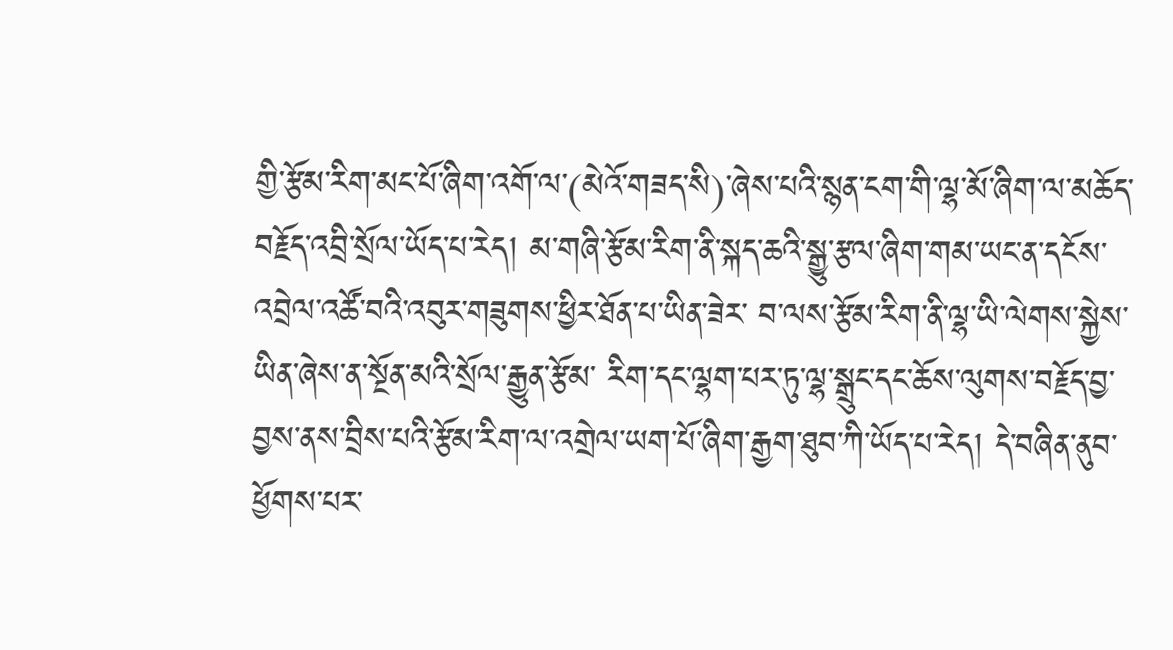གྱི་རྩོམ་རིག་མང་པོ་ཞིག་འགོ་ལ་(མེའོ་གཟད་སི)་ཞེས་པའི་སྙན་ངག་གི་ལྷ་མོ་ཞིག་ལ་མཆོད་བརྗོད་འབྲི་སྲོལ་ཡོད་པ་རེད། མ་གཞི་རྩོམ་རིག་ནི་སྐད་ཆའི་སྒྱུ་རྩལ་ཞིག་གམ་ཡང་ན་དངོས་འབྲེལ་འཚོ་བའི་འབུར་གཟུགས་ཕྱིར་ཐོན་པ་ཡིན་ཟེར་ བ་ལས་རྩོམ་རིག་ནི་ལྷ་ཡི་ལེགས་སྐྱེས་ཡིན་ཞེས་ན་སྔོན་མའི་སྲོལ་རྒྱུན་རྩོམ་ རིག་དང་ལྷག་པར་ཏུ་ལྷ་སྒྲུང་དང་ཆོས་ལུགས་བརྗོད་བྱ་བྱས་ནས་བྲིས་པའི་རྩོམ་རིག་ལ་འགྲེལ་ཡག་པོ་ཞིག་རྒྱག་ཐུབ་ཀི་ཡོད་པ་རེད། དེ་བཞིན་ནུབ་ཕྱོགས་པར་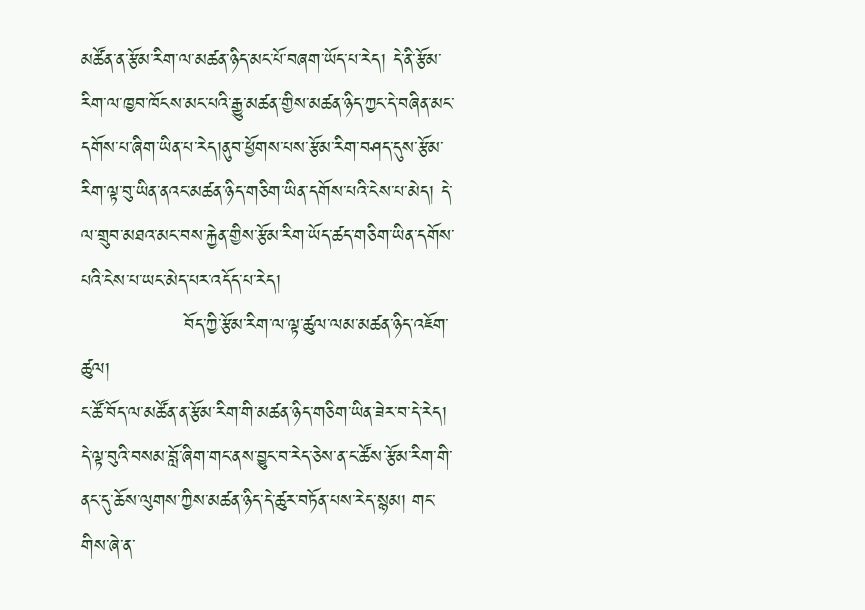མཚོན་ན་རྩོམ་རིག་ལ་མཚན་ཉིད་མང་པོ་བཞག་ཡོད་པ་རེད། དེ་ནི་རྩོམ་རིག་ལ་ཁྱབ་ཁོངས་མང་པའི་རྒྱུ་མཚན་གྱིས་མཚན་ཉིད་ཀྱང་དེ་བཞིན་མང་དགོས་པ་ཞིག་ཡིན་པ་རེད།ནུབ་ཕྱོགས་པས་རྩོམ་རིག་བཤད་དུས་རྩོམ་རིག་ལྟ་བུ་ཡིན་ནའང་མཚན་ཉིད་གཅིག་ཡིན་དགོས་པའི་ངེས་པ་མེད། དེ་ལ་གྲུབ་མཐའ་མང་བས་རྐྱེན་གྱིས་རྩོམ་རིག་ཡོད་ཚད་གཅིག་ཡིན་དགོས་པའི་ངེས་པ་ཡང་མེད་པར་འདོད་པ་རེད།
                བོད་ཀྱི་རྩོམ་རིག་ལ་ལྟ་ཚུལ་ལམ་མཚན་ཉིད་འཇོག་ཚུལ།
ང་ཚོ་བོད་ལ་མཚོན་ན་རྩོམ་རིག་གི་མཚན་ཉིད་གཅིག་ཡིན་ཟེར་བ་དེ་རེད། དེ་ལྟ་བུའི་བསམ་བློ་ཞིག་གང་ནས་བྱུང་བ་རེད་ཅེས་ན་ང་ཚོས་རྩོམ་རིག་གི་ནང་དུ་ཆོས་ལུགས་ཀྱིས་མཚན་ཉིད་དེ་ཚུར་བཏོན་པས་རེད་སྙམ། གང་གིས་ཞེ་ན་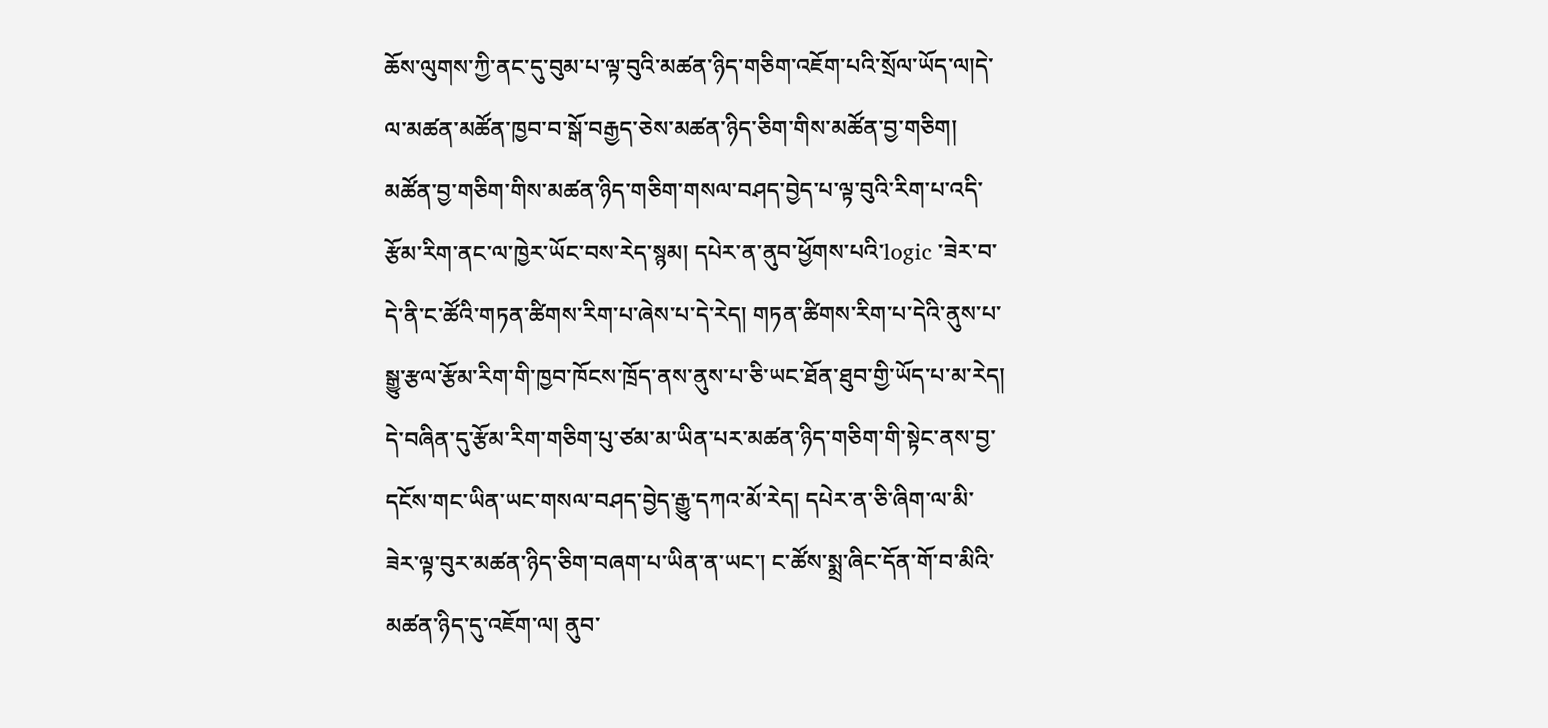ཆོས་ལུགས་ཀྱི་ནང་དུ་བུམ་པ་ལྟ་བུའི་མཚན་ཉིད་གཅིག་འཇོག་པའི་སྲོལ་ཡོད་ལ།དེ་ལ་མཚན་མཚོན་ཁྱབ་བ་སྒོ་བརྒྱད་ཅེས་མཚན་ཉིད་ཅིག་གིས་མཚོན་བྱ་གཅིག། མཚོན་བྱ་གཅིག་གིས་མཚན་ཉིད་གཅིག་གསལ་བཤད་བྱེད་པ་ལྟ་བུའི་རིག་པ་འདི་རྩོམ་རིག་ནང་ལ་ཁྱེར་ཡོང་བས་རེད་སྙམ། དཔེར་ན་ནུབ་ཕྱོགས་པའི་logic ་ཟེར་བ་དེ་ནི་ང་ཚོའི་གཏན་ཚིགས་རིག་པ་ཞེས་པ་དེ་རེད། གཏན་ཚིགས་རིག་པ་དེའི་ནུས་པ་སྒྱུ་རྩལ་རྩོམ་རིག་གི་ཁྱབ་ཁོངས་ཁྲོད་ནས་ནུས་པ་ཅི་ཡང་ཐོན་ཐུབ་གྱི་ཡོད་པ་མ་རེད། དེ་བཞིན་དུ་རྩོམ་རིག་གཅིག་པུ་ཙམ་མ་ཡིན་པར་མཚན་ཉིད་གཅིག་གི་སྟེང་ནས་བྱ་དངོས་གང་ཡིན་ཡང་གསལ་བཤད་བྱེད་རྒྱུ་དཀའ་མོ་རེད། དཔེར་ན་ཅི་ཞིག་ལ་མི་ཟེར་ལྟ་བུར་མཚན་ཉིད་ཅིག་བཞག་པ་ཡིན་ན་ཡང་། ང་ཚོས་སྨྲ་ཞིང་དོན་གོ་བ་མིའི་མཚན་ཉིད་དུ་འཇོག་ལ། ནུབ་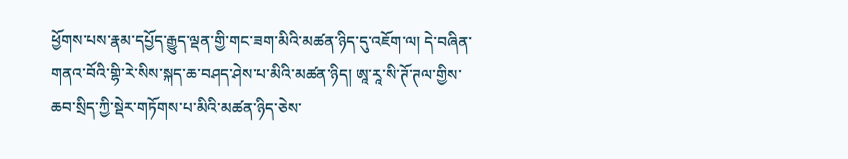ཕྱོགས་པས་རྣམ་དཔྱོད་རྒྱུད་ལྡན་གྱི་གང་ཟག་མིའི་མཚན་ཉིད་དུ་འཇོག་ལ། དེ་བཞིན་གནའ་བོའི་གྷི་རེ་སིས་སྐད་ཆ་བཤད་ཤེས་པ་མིའི་མཚན་ཉིད། ཨཱ་རཱ་སི་ཊོ་ཊལ་གྱིས་ཆབ་སྲིད་ཀྱི་སྡེར་གཏོགས་པ་མིའི་མཚན་ཉིད་ཅེས་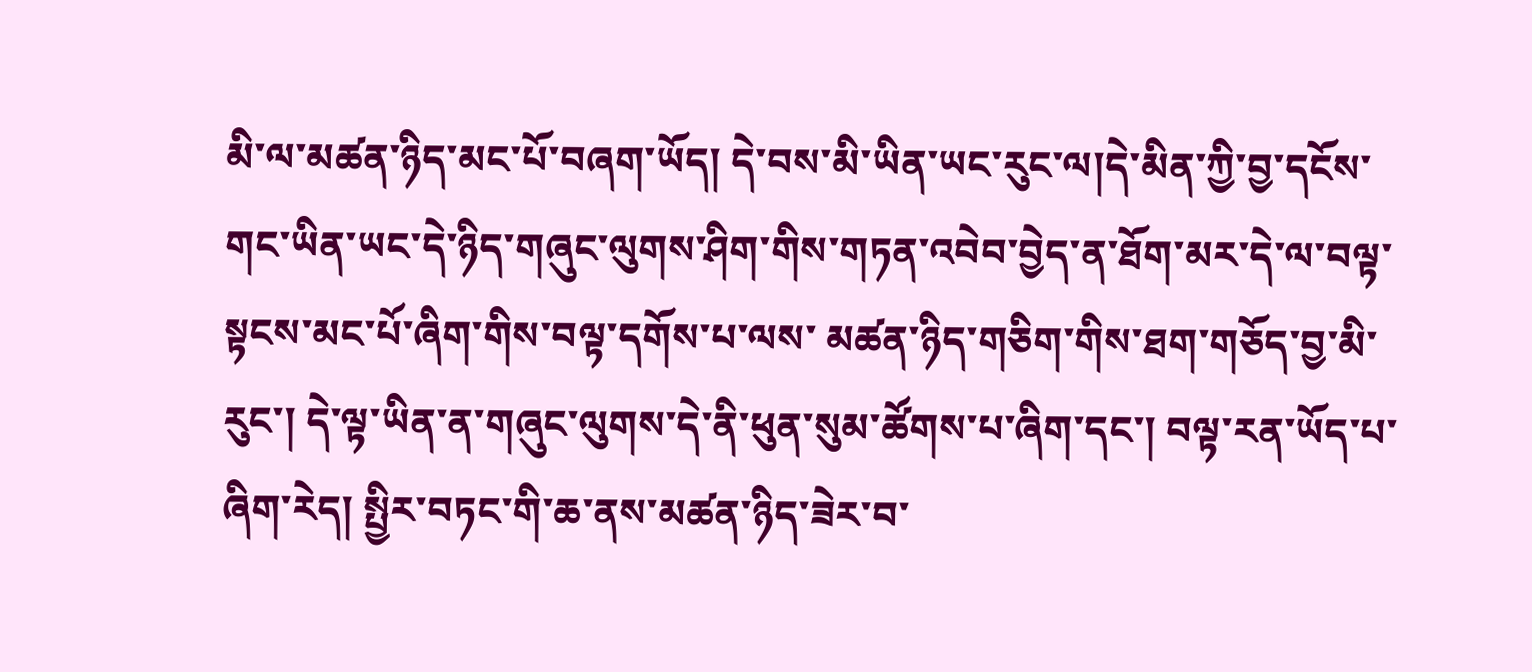མི་ལ་མཚན་ཉིད་མང་པོ་བཞག་ཡོད། དེ་བས་མི་ཡིན་ཡང་རུང་ལ།དེ་མིན་ཀྱི་བྱ་དངོས་གང་ཡིན་ཡང་དེ་ཉིད་གཞུང་ལུགས་ཤིག་གིས་གཏན་འབེབ་བྱེད་ན་ཐོག་མར་དེ་ལ་བལྟ་སྟངས་མང་པོ་ཞིག་གིས་བལྟ་དགོས་པ་ལས་ མཚན་ཉིད་གཅིག་གིས་ཐག་གཅོད་བྱ་མི་རུང་། དེ་ལྟ་ཡིན་ན་གཞུང་ལུགས་དེ་ནི་ཕུན་སུམ་ཚོགས་པ་ཞིག་དང་། བལྟ་རན་ཡོད་པ་ཞིག་རེད། སྤྱིར་བཏང་གི་ཆ་ནས་མཚན་ཉིད་ཟེར་བ་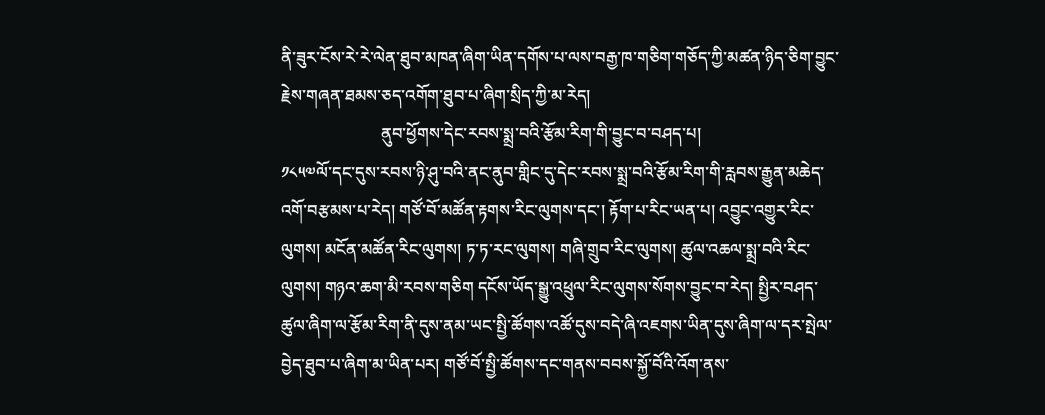ནི་ཟུར་ངོས་རེ་རེ་ལེན་ཐུབ་མཁན་ཞིག་ཡིན་དགོས་པ་ལས་བརྒྱ་ཁ་གཅིག་གཅོད་ཀྱི་མཚན་ཉིད་ཅིག་བྱུང་རྗེས་གཞན་ཐམས་ཅད་འགོག་ཐུབ་པ་ཞིག་སྲིད་ཀྱི་མ་རེད།
                        ནུབ་ཕྱོགས་དེང་རབས་སྨྲ་བའི་རྩོམ་རིག་གི་བྱུང་བ་བཤད་པ།
༡༨༥༧ལོ་དང་དུས་རབས་ཉི་ཤུ་བའི་ནང་ནུབ་གླིང་དུ་དེང་རབས་སྨྲ་བའི་རྩོམ་རིག་གི་རླབས་རྒྱུན་མཆེད་འགོ་བརྩམས་པ་རེད། གཙོ་བོ་མཚོན་རྟགས་རིང་ལུགས་དང་། རྟོག་པ་རིང་ཡན་པ། འབྱུང་འགྱུར་རིང་ལུགས། མངོན་མཚོན་རིང་ལུགས། ཏ་ཏ་རང་ལུགས། གཞི་གྲུབ་རིང་ལུགས། ཚུལ་འཆལ་སྨྲ་བའི་རིང་ལུགས། གཉའ་ཆག་མི་རབས་གཅིག དངོས་ཡོད་སྒྱུ་འཕྲུལ་རིང་ལུགས་སོགས་བྱུང་བ་རེད། སྤྱིར་བཤད་ཚུལ་ཞིག་ལ་རྩོམ་རིག་ནི་དུས་ནམ་ཡང་སྤྱི་ཚོགས་འཚོ་དུས་བདེ་ཞི་འཇགས་ཡིན་དུས་ཞིག་ལ་དར་སྤེལ་བྱེད་ཐུབ་པ་ཞིག་མ་ཡིན་པར། གཙོ་བོ་སྤྱི་ཚོགས་དང་གནས་བབས་སྐྱོ་བོའི་འོག་ནས་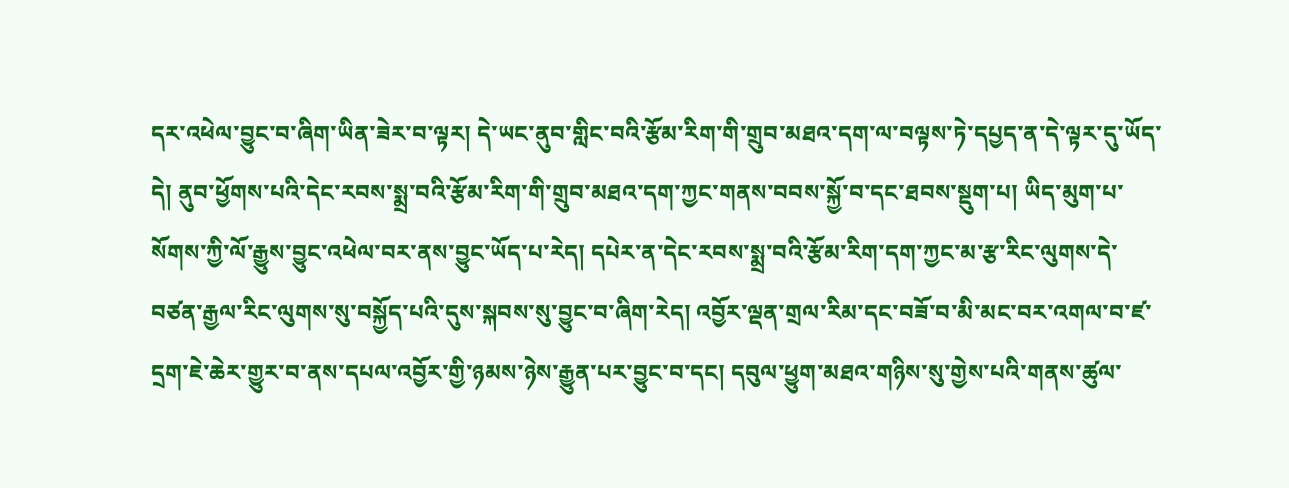དར་འཕེལ་བྱུང་བ་ཞིག་ཡིན་ཟེར་བ་ལྟར། དེ་ཡང་ནུབ་གླིང་བའི་རྩོམ་རིག་གི་གྲུབ་མཐའ་དག་ལ་བལྟས་ཏེ་དཔྱད་ན་དེ་ལྟར་དུ་ཡོད་དེ། ནུབ་ཕྱོགས་པའི་དེང་རབས་སྨྲ་བའི་རྩོམ་རིག་གི་གྲུབ་མཐའ་དག་ཀྱང་གནས་བབས་སྐྱོ་བ་དང་ཐབས་སྡུག་པ། ཡིད་མུག་པ་སོགས་ཀྱི་ལོ་རྒྱུས་བྱུང་འཕེལ་བར་ནས་བྱུང་ཡོད་པ་རེད། དཔེར་ན་དེང་རབས་སྨྲ་བའི་རྩོམ་རིག་དག་ཀྱང་མ་རྩ་རིང་ལུགས་དེ་བཙན་རྒྱལ་རིང་ལུགས་སུ་བསྐྱོད་པའི་དུས་སྐབས་སུ་བྱུང་བ་ཞིག་རེད། འབྱོར་ལྡན་གྲལ་རིམ་དང་བཟོ་བ་མི་མང་བར་འགལ་བ་ཛ་དྲག་ཇེ་ཆེར་གྱུར་བ་ནས་དཔལ་འབྱོར་གྱི་ཉམས་ཉེས་རྒྱུན་པར་བྱུང་བ་དང། དབུལ་ཕྱུག་མཐའ་གཉིས་སུ་གྱེས་པའི་གནས་ཚུལ་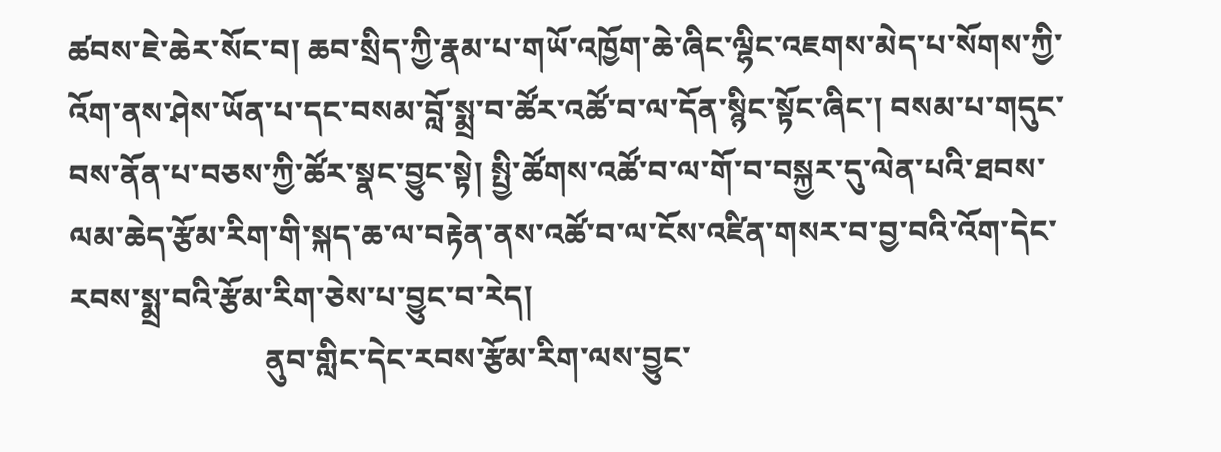ཚབས་ཇེ་ཆེར་སོང་བ། ཆབ་སྲིད་ཀྱི་རྣམ་པ་གཡོ་འཁྱོག་ཆེ་ཞིང་ལྷིང་འཇགས་མེད་པ་སོགས་ཀྱི་འོག་ནས་ཤེས་ཡོན་པ་དང་བསམ་བློ་སྨྲ་བ་ཚོར་འཚོ་བ་ལ་དོན་སྙིང་སྟོང་ཞིང་། བསམ་པ་གདུང་བས་ནོན་པ་བཅས་ཀྱི་ཚོར་སྣང་བྱུང་སྟེ། སྤྱི་ཚོགས་འཚོ་བ་ལ་གོ་བ་བསྐྱར་དུ་ལེན་པའི་ཐབས་ལམ་ཆེད་རྩོམ་རིག་གི་སྐད་ཆ་ལ་བརྟེན་ནས་འཚོ་བ་ལ་ངོས་འཛིན་གསར་བ་བྱ་བའི་འོག་དེང་རབས་སྨྲ་བའི་རྩོམ་རིག་ཅེས་པ་བྱུང་བ་རེད།
                         ནུབ་གླིང་དེང་རབས་རྩོམ་རིག་ལས་བྱུང་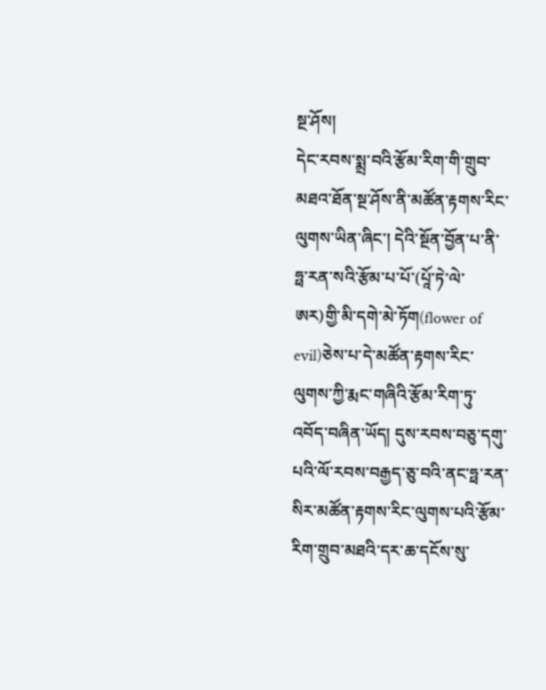སྔ་ཤོས།
དེང་རབས་སྨྲ་བའི་རྩོམ་རིག་གི་གྲུབ་མཐའ་ཐོན་སྔ་ཤོས་ནི་མཚོན་རྟགས་རིང་ལུགས་ཡིན་ཞིང་། དེའི་སྔོན་བྱོན་པ་ནི་ཧྥ་རན་སའི་རྩོམ་པ་པོ་(པཱོ་ཏེ་ལེ་ཨར)གྱི་མི་དགེ་མེ་ཏོག(flower of evil)ཅེས་པ་དེ་མཚོན་རྟགས་རིང་ལུགས་ཀྱི་རྨང་གཞིའི་རྩོམ་རིག་ཏུ་འབོད་བཞིན་ཡོད། དུས་རབས་བཅུ་དགུ་པའི་ལོ་རབས་བརྒྱད་ཅུ་བའི་ནང་ཧྥ་རན་སིར་མཚོན་རྟགས་རིང་ལུགས་པའི་རྩོམ་རིག་གྲུབ་མཐའི་དར་ཆ་དངོས་སུ་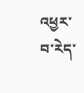འཕྱར་བ་རེད་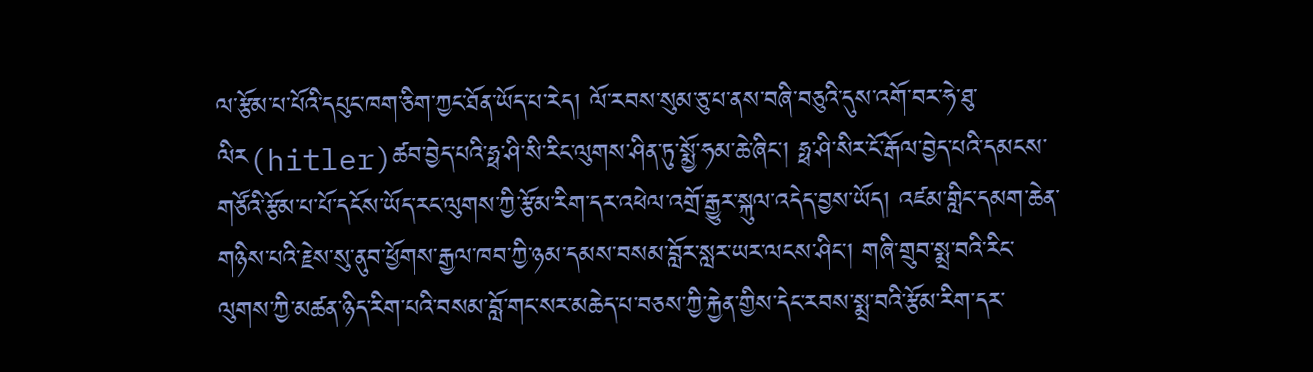ལ་རྩོམ་པ་པོའི་དཔུང་ཁག་ཅིག་ཀྱང་ཐོན་ཡོད་པ་རེད། ལོ་རབས་སུམ་ཅུ་པ་ནས་བཞི་བཅུའི་དུས་འགོ་བར་ཧེ་ཐུ་ལིར(hitler)ཚབ་བྱེད་པའི་ཧྥ་ཤི་སི་རིང་ལུགས་ཤིན་ཏུ་སྨྱོ་ཧམ་ཆེ་ཞིང་། ཧྥ་ཤི་སིར་ངོ་རྒོལ་བྱེད་པའི་དམངས་གཙོའི་རྩོམ་པ་པོ་དངོས་ཡོད་རང་ལུགས་ཀྱི་རྩོམ་རིག་དར་འཕེལ་འགྲོ་རྒྱུར་སྐུལ་འདེད་བྱས་ཡོད། འཛམ་གླིང་དམག་ཆེན་གཉིས་པའི་རྗེས་སུ་ནུབ་ཕྱོགས་རྒྱལ་ཁབ་ཀྱི་ཉམ་དམས་བསམ་བློར་སླར་ཡར་ལངས་ཤིང་། གཞི་གྲུབ་སྨྲ་བའི་རིང་ལུགས་ཀྱི་མཚན་ཉིད་རིག་པའི་བསམ་བློ་གང་སར་མཆེད་པ་བཅས་ཀྱི་རྐྱེན་གྱིས་དེང་རབས་སྨྲ་བའི་རྩོམ་རིག་དར་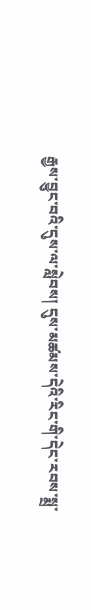རྒྱས་བྱུང་བའི་དུས་ལ་སླེབས། དུས་མཚམས་དེའི་རིང་གི་དེང་རབས་སྨྲ་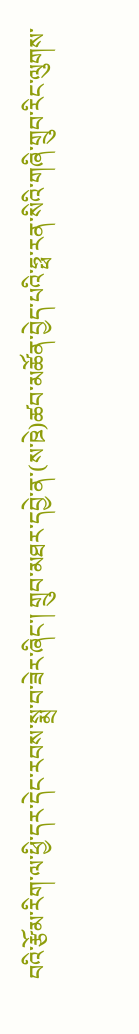བའི་རྩོམ་རིག་ལ་ཕྱི་དར་དེང་རབས་སྨྲ་བ་ཟེར་ཞིང་། གྲུབ་མཐར་དབྱེ་ན་(ས་ཋེ)ཚབ་མཚོན་བྱེད་པའི་ཧྥ་རན་སིའི་གཞི་གྲུབ་རིང་ལུགས་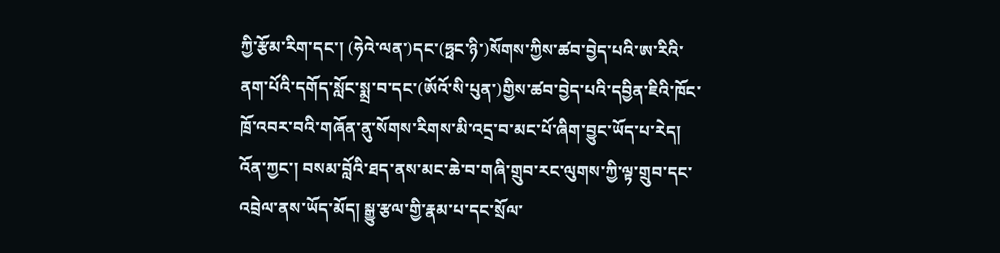ཀྱི་རྩོམ་རིག་དང་། (ཧེའེ་ལན་)དང་(ཧྥང་ཉི་)སོགས་ཀྱིས་ཚབ་བྱེད་པའི་ཨ་རིའི་ནག་པོའི་དགོད་སློང་སྨྲ་བ་དང་(ཨོའོ་སི་པུན་)གྱིས་ཚབ་བྱེད་པའི་དབྱིན་ཇིའི་ཁོང་ཁྲོ་འབར་བའི་གཞོན་ནུ་སོགས་རིགས་མི་འདྲ་བ་མང་པོ་ཞིག་བྱུང་ཡོད་པ་རེད། འོན་ཀྱང་། བསམ་བློའི་ཐད་ནས་མང་ཆེ་བ་གཞི་གྲུབ་རང་ལུགས་ཀྱི་ལྟ་གྲུབ་དང་འབྲེལ་ནས་ཡོད་མོད། སྒྱུ་རྩལ་གྱི་རྣམ་པ་དང་སྲོལ་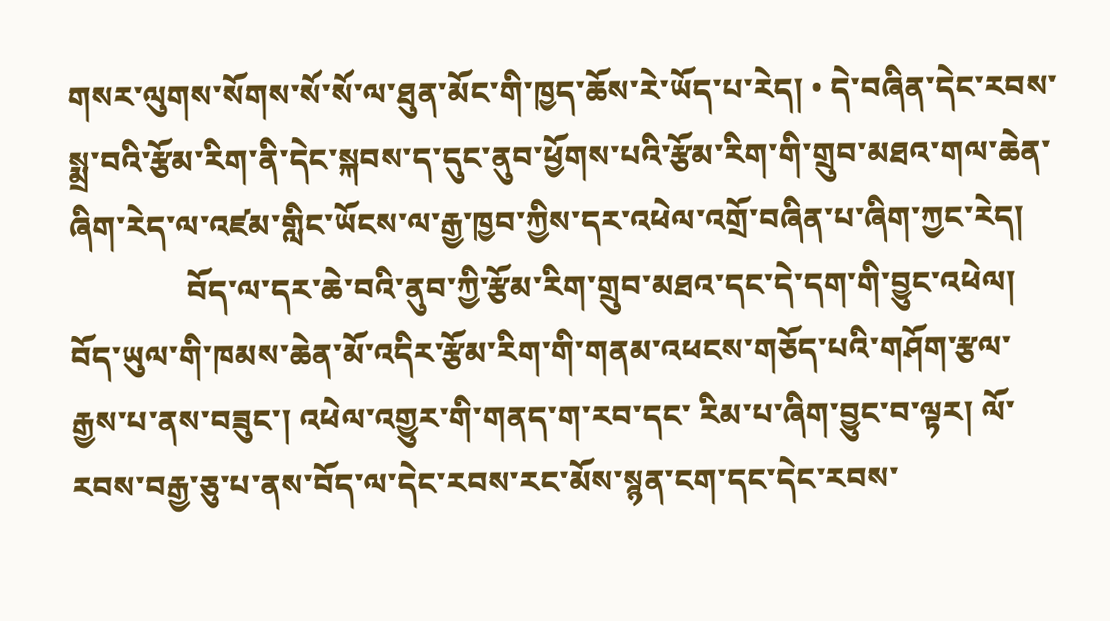གསར་ལུགས་སོགས་སོ་སོ་ལ་ཐུན་མོང་གི་ཁྱད་ཆོས་རེ་ཡོད་པ་རེད། • དེ་བཞིན་དེང་རབས་སྨྲ་བའི་རྩོམ་རིག་ནི་དེང་སྐབས་ད་དུང་ནུབ་ཕྱོགས་པའི་རྩོམ་རིག་གི་གྲུབ་མཐའ་གལ་ཆེན་ཞིག་རེད་ལ་འཛམ་གླིང་ཡོངས་ལ་རྒྱ་ཁྱབ་ཀྱིས་དར་འཕེལ་འགྲོ་བཞིན་པ་ཞིག་ཀྱང་རེད།
               བོད་ལ་དར་ཆེ་བའི་ནུབ་ཀྱི་རྩོམ་རིག་གྲུབ་མཐའ་དང་དེ་དག་གི་བྱུང་འཕེལ།
བོད་ཡུལ་གི་ཁམས་ཆེན་མོ་འདིར་རྩོམ་རིག་གི་གནམ་འཕངས་གཅོད་པའི་གཤོག་རྩལ་རྒྱས་པ་ནས་བཟུང་། འཕེལ་འགྱུར་གི་གནད་ག་རབ་དང་ རིམ་པ་ཞིག་བྱུང་བ་ལྟར། ལོ་རབས་བརྒྱ་ཅུ་པ་ནས་བོད་ལ་དེང་རབས་རང་མོས་སྙན་ངག་དང་དེང་རབས་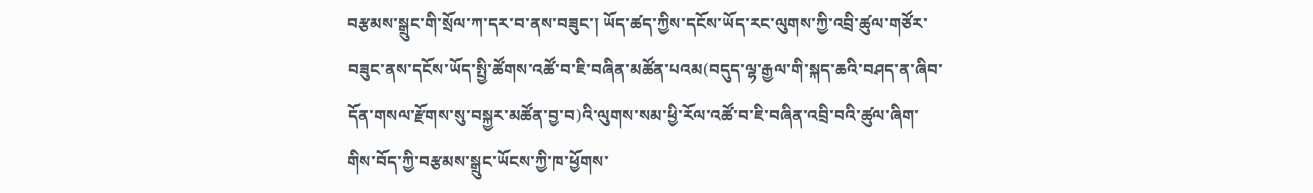བརྩམས་སྒྲུང་གི་སྲོལ་ཀ་དར་བ་ནས་བཟུང་། ཡོད་ཚད་ཀྱིས་དངོས་ཡོད་རང་ལུགས་ཀྱི་འབྲི་ཚུལ་གཙོར་བཟུང་ནས་དངོས་ཡོད་སྤྱི་ཚོགས་འཚོ་བ་ཇི་བཞིན་མཚོན་པའམ(བདུད་ལྷ་རྒྱལ་གི་སྐད་ཆའི་བཤད་ན་ཞིབ་དོན་གསལ་རྫོགས་སུ་བསྐྱར་མཚོན་བྱ་བ)འི་ལུགས་སམ་ཕྱི་རོལ་འཚོ་བ་ཇི་བཞིན་འབྲི་བའི་ཚུལ་ཞིག་གིས་བོད་ཀྱི་བརྩམས་སྒྲུང་ཡོངས་ཀྱི་ཁ་ཕྱོགས་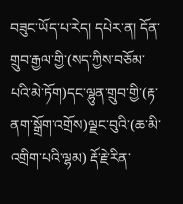བཟུང་ཡོད་པ་རེད། དཔེར་ན། དོན་གྲུབ་རྒྱལ་གྱི་(སད་ཀྱིས་བཅོམ་པའི་མེ་ཏོག)དང་ལྷུན་གྲུབ་གྱི་(རྟ་ནག་སྒྲོག་འགྲོས)ལྗང་བུའི་(ཆ་མི་འགྲིག་པའི་ལྷམ) རྡོ་རྗེ་རིན་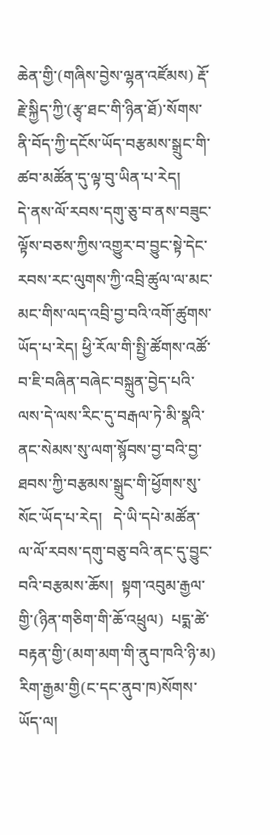ཆེན་གྱི་(གཞིས་བྱེས་ལྷན་འཛོམས) རྡོ་རྗེ་སྐྱིད་ཀྱི་(རྩྭ་ཐང་གི་ཉིན་ཐོ)་སོགས་ནི་བོད་ཀྱི་དངོས་ཡོད་བརྩམས་སྒྲུང་གི་ཚབ་མཚོན་དུ་ལྟ་བུ་ཡིན་པ་རེད།
དེ་ནས་ལོ་རབས་དགུ་ཅུ་བ་ནས་བཟུང་ལྟོས་བཅས་ཀྱིས་འགྱུར་བ་བྱུང་སྟེ་དེང་རབས་རང་ལུགས་ཀྱི་འབྲི་ཚུལ་ལ་མང་མང་གིས་ལད་འབྲི་བྱ་བའི་འགོ་ཚུགས་ཡོད་པ་རེད། ཕྱི་རོལ་གི་སྤྱི་ཚོགས་འཚོ་བ་ཇི་བཞིན་བཞེང་བསྐྲུན་བྱེད་པའི་ལས་དེ་ལས་རིང་དུ་བརྒལ་ཏེ་མི་སྣའི་ནང་སེམས་སུ་ལག་སྙོབས་བྱ་བའི་བྱ་ཐབས་ཀྱི་བརྩམས་སྒྲུང་གི་ཕྱོགས་སུ་སོང་ཡོད་པ་རེད།   དེ་ཡི་དཔེ་མཚོན་ལ་ལོ་རབས་དགུ་བཅུ་བའི་ནང་དུ་བྱུང་བའི་བརྩམས་ཆོས།  སྟག་འབུམ་རྒྱལ་གྱི་(ཉིན་གཅིག་གི་ཆོ་འཕྲུལ)  པདྨ་ཚེ་བརྟན་གྱི་(མག་མག་གི་ནུབ་ཁའི་ཉི་མ)  རིག་རྒྱམ་གྱི(ང་དང་ནུབ་ཁ)སོགས་ཡོད་ལ།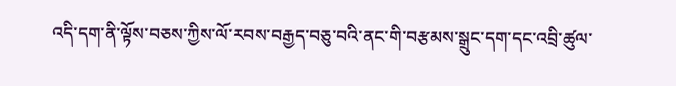འདི་དག་ནི་ལྟོས་བཅས་ཀྱིས་ལོ་རབས་བརྒྱད་བཅུ་བའི་ནང་གི་བརྩམས་སྒྲུང་དག་དང་འབྲི་ཚུལ་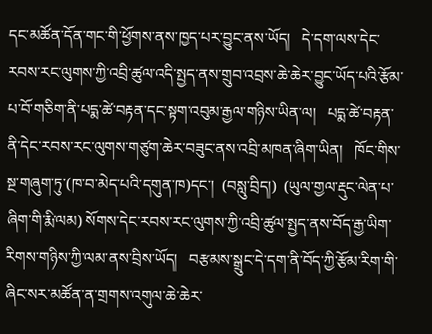དང་མཚོན་དོན་གང་གི་ཕྱོགས་ནས་ཁྱད་པར་བྱུང་ནས་ཡོད།   དེ་དག་ལས་དེང་རབས་རང་ལུགས་ཀྱི་འབྲི་ཚུལ་འདི་སྤྱད་ནས་གྲུབ་འབྲས་ཆེ་ཆེར་བྱུང་ཡོད་པའི་རྩོམ་པ་བོ་གཅིག་ནི་པདྨ་ཚེ་བརྟན་དང་སྟག་འབུམ་རྒྱལ་གཉིས་ཡིན་ལ།   པདྨ་ཚེ་བརྟན་ནི་དེང་རབས་རང་ལུགས་གཙུག་ཆེར་བཟུང་ནས་འབྲི་མཁན་ཞིག་ཡིན།   ཁོང་གིས་སྔ་གཞུག་ཏུ་(ཁ་བ་མེད་པའི་དགུན་ཁ)དང་།  (བསླུ་བྲིད།)  (ཡུལ་གྱལ་རྡུང་ལེན་པ་ཞིག་གི་རྨི་ལམ) སོགས་དེང་རབས་རང་ལུགས་ཀྱི་འབྲི་ཚུལ་སྤྱད་ནས་བོད་རྒྱ་ཡིག་རིགས་གཉིས་ཀྱི་ལམ་ནས་བྲིས་ཡོད།   བརྩམས་སྒྲུང་དེ་དག་ནི་བོད་ཀྱི་རྩོམ་རིག་གི་ཞིང་སར་མཚོན་ན་གྲགས་འགུལ་ཆེ་ཆེར་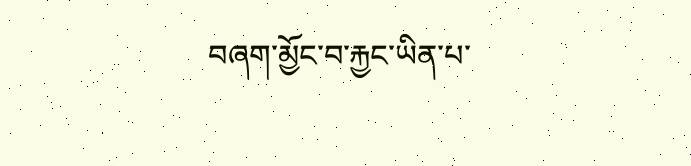བཞག་མྱོང་བ་རྐྱང་ཡིན་པ་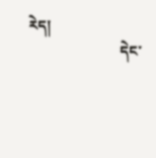རེད།
                         དེང་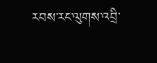རབས་རང་ལུགས་འབྲི་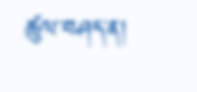ཚུལ་བཤད་ན།